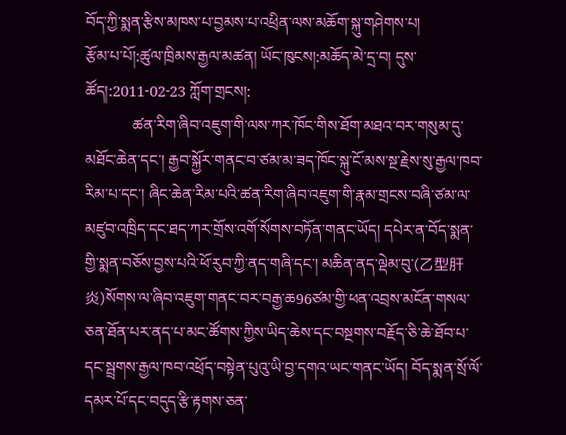བོད་ཀྱི་སྨན་རྩིས་མཁས་པ་བྱམས་པ་འཕྲིན་ལས་མཆོག་སྐུ་གཤེགས་པ།
རྩོམ་པ་པོ།:ཚུལ་ཁྲིམས་རྒྱལ་མཚན། ཡོང་ཁུངས།:མཆོད་མེ་དྲ་བ། དུས་ཚོད།:2011-02-23 ཀློག་གྲངས།:
            ཚན་རིག་ཞིབ་འཇུག་གི་ལས་ཀར་ཁོང་གིས་ཐོག་མཐའ་བར་གསུམ་དུ་མཐོང་ཆེན་དང་། རྒྱབ་སྐྱོར་གནང་བ་ཙམ་མ་ཟད་ཁོང་སྐུ་ངོ་མས་སྔ་རྗེས་སུ་རྒྱལ་ཁབ་རིམ་པ་དང་། ཞིང་ཆེན་རིམ་པའི་ཚན་རིག་ཞིབ་འཇུག་གི་རྣམ་གྲངས་བཞི་ཙམ་ལ་མཛུབ་འཁྲིད་དང་ཐད་ཀར་གྲོས་འགོ་སོགས་བཏོན་གནང་ཡོད། དཔེར་ན་བོད་སྨན་གྱི་སྨན་བཅོས་བྱས་པའི་ཕོ་རུབ་ཀྱི་ནད་གཞི་དང་། མཆིན་ནད་ལྡེམ་བུ་(乙型肝炎)སོགས་ལ་ཞིབ་འཇུག་གནང་བར་བརྒྱ་ཆ96ཙམ་གྱི་ཕན་འབྲས་མངོན་གསལ་ཅན་ཐོན་པར་ནད་པ་མང་ཚོགས་ཀྱིས་ཡིད་ཆེས་དང་བསྔགས་བརྗོད་ཅི་ཆེ་ཐོབ་པ་དང་སྦྲགས་རྒྱལ་ཁབ་འཕྲོད་བསྟེན་པུའུ་ཡི་བྱ་དགའ་ཡང་གནང་ཡོད། བོད་སྨན་སྲོ་ལོ་དམར་པོ་དང་བདུད་རྩི་རྟགས་ཅན་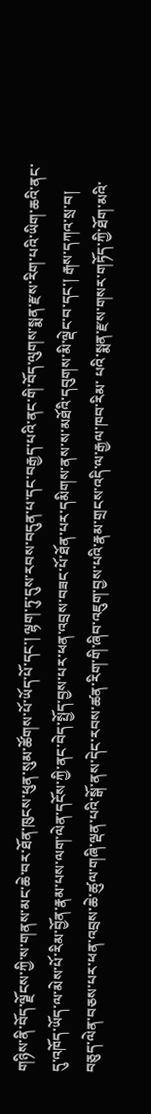གཉིས་ནི་བོད་ལྗོངས་ཀྱི་ས་གནས་མང་ཆེ་བར་ཐོན་ཁུངས་ཕུན་སུམ་ཚོགས་པོ་ཡོད་པོ་དང་། ལྷག་ཏུ་དུས་རབས་བདུན་པ་དང་བརྒྱད་པའི་ནང་གི་བོད་ལུགས་སྨན་རྫས་རིག་པའི་ཡིག་ཆའི་ནང་དུ་འཁོད་ཡོད་ལ་མེས་པོ་རིམ་བྱོན་རྣམ་པས་ལག་ལེན་དངོས་ཀྱི་ནང་བེད་སྤྱོད་བྱས་པར་ཕན་འབྲས་བཟང་པོ་ཐོན་པར་དམིགས་ནས་ས་མཐོའི་དབུགས་མི་ལྡེང་བ་དང་། རྒས་དཀའ་སྲ་བ། བཅུད་ལེན་བཅས་པར་ཕན་འབྲས་ཆེ་ཚུལ་གཞི་ལྡན་པའི་སྒོ་ནས་དེང་རབས་ཚན་རིག་གི་ཞིབ་འཇུག་བྱས་པའི་རྣམ་གྲངས་འདི་ལ་རྒྱལ་ཁབ་རིམ་ པའི་སྨན་རྫས་གསར་གཏོད་ཀྱི་ཐོག་མའི་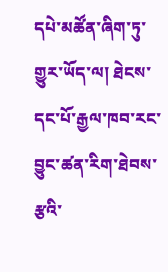དཔེ་མཚོན་ཞིག་ཏུ་གྱུར་ཡོད་ལ། ཐེངས་དང་པོ་རྒྱལ་ཁབ་རང་བྱུང་ཚན་རིག་ཐེབས་རྩའི་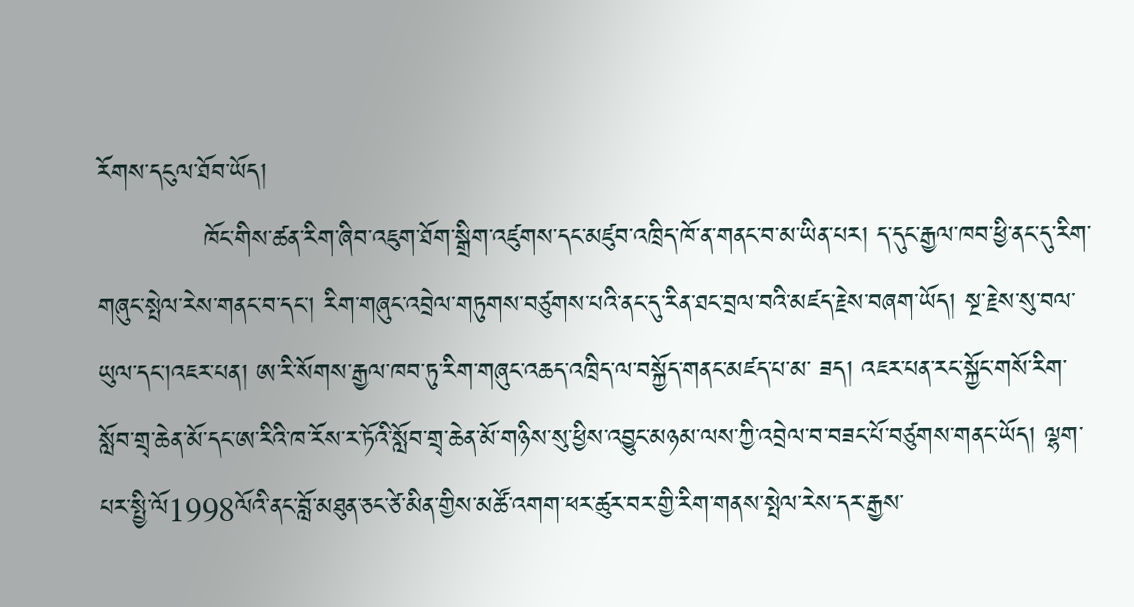རོགས་དངུལ་ཐོབ་ཡོད།
            ཁོང་གིས་ཚན་རིག་ཞིབ་འཇུག་ཐོག་སྒྲིག་འཛུགས་དང་མཛུབ་འཁྲིད་ཁོ་ན་གནང་བ་མ་ཡིན་པར། ད་དུང་རྒྱལ་ཁབ་ཕྱི་ནང་དུ་རིག་གཞུང་སྤེལ་རེས་གནང་བ་དང་། རིག་གཞུང་འབྲེལ་གཏུགས་བཙུགས་པའི་ནང་དུ་རིན་ཐང་བྲལ་བའི་མཛད་རྗེས་བཞག་ཡོད། སྔ་རྗེས་སུ་བལ་ཡུལ་དང་།འཇར་པན། ཨ་རི་སོགས་རྒྱལ་ཁབ་ཏུ་རིག་གཞུང་འཆད་འཁྲིད་ལ་བསྐྱོད་གནང་མཛད་པ་མ་ ཟད། འཇར་པན་རང་སྐྱོང་གསོ་རིག་སློབ་གྲྭ་ཆེན་མོ་དང་ཨ་རིའི་ཁ་རོས་ར་ཏོའི་སློབ་གྲྭ་ཆེན་མོ་གཉིས་སུ་ཕྱིས་འབྱུང་མཉམ་ལས་ཀྱི་འབྲེལ་བ་བཟང་པོ་བཙུགས་གནང་ཡོད། ལྷག་པར་སྤྱི་ལོ1998ལོའི་ནང་བློ་མཐུན་ཅང་ཙེ་མིན་གྱིས་མཚོ་འགག་ཕར་ཚུར་བར་གྱི་རིག་གནས་སྤེལ་རེས་དར་རྒྱས་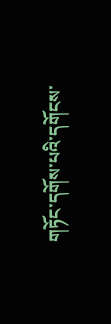གཏོང་དགོས་པའི་དགོངས་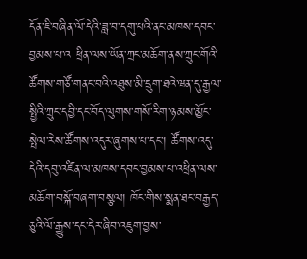དོན་ཇི་བཞིན་ལོ་དེའི་ཟླ་བ་དགུ་པའི་ནང་མཁས་དབང་བྱམས་པ་འ ཕྲིན་ལས་ཡོན་ཀྲང་མཆོག་ནས་ཀྲུང་གོའི་ཚོགས་གཙོ་གནང་བའི་འཐུས་མི་དྲུག་ཐའེ་ཝན་དུ་རྒྱལ་སྤྱིའི་ཀྲུང་དབྱི་དང་བོད་ལུགས་གསོ་རིག་ཉམས་མྱོང་སྤེལ་རེས་ཚོགས་འདུར་ཞུགས་པ་དང་། ཚོགས་འདུ་དེའི་དབུ་འཛིན་ལ་མཁས་དབང་བྱམས་པ་འཕྲིན་ལས་མཆོག་བསྐོ་བཞག་བསྩལ། ཁོང་གིས་སྨན་ཐང་བརྒྱད་ཅུའི་ལོ་རྒྱུས་དང་དེར་ཞིབ་འཇུག་བྱས་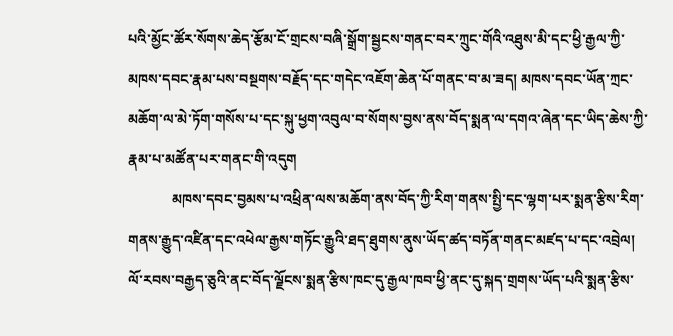པའི་མྱོང་ཚོར་སོགས་ཆེད་རྩོམ་ངོ་གྲངས་བཞི་སྒྲོག་སྦྱངས་གནང་བར་ཀྲུང་གོའི་འཐུས་མི་དང་ཕྱི་རྒྱལ་ཀྱི་མཁས་དབང་རྣམ་པས་བསྔགས་བརྗོད་དང་གདེང་འཇོག་ཆེན་པོ་གནང་བ་མ་ཟད། མཁས་དབང་ཡོན་ཀྲང་མཆོག་ལ་མེ་ཏོག་གསོས་པ་དང་སྐུ་ཕྱག་འབུལ་བ་སོགས་བྱས་ནས་བོད་སྨན་ལ་དགའ་ཞེན་དང་ཡིད་ཆེས་ཀྱི་རྣམ་པ་མཚོན་པར་གནང་གི་འདུག
            མཁས་དབང་བྱམས་པ་འཕྲིན་ལས་མཆོག་ནས་བོད་ཀྱི་རིག་གནས་སྤྱི་དང་ལྷག་པར་སྨན་རྩིས་རིག་གནས་རྒྱུད་འཛིན་དང་འཕེལ་རྒྱས་གཏོང་རྒྱུའི་ཐད་ཐུགས་ནུས་ཡོད་ཚད་བཏོན་གནང་མཛད་པ་དང་འབྲེལ། ལོ་རབས་བརྒྱད་ཅུའི་ནང་བོད་ལྗོངས་སྨན་རྩིས་ཁང་དུ་རྒྱལ་ཁབ་ཕྱི་ནང་དུ་སྐད་གྲགས་ཡོད་པའི་སྨན་རྩིས་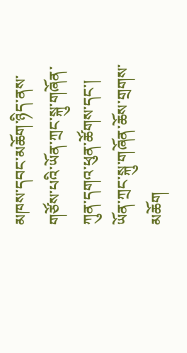མཁས་དབང་མཆོག་ཉིད་ནས་གཙོས་པའི་ཡོན་ཀྲང་སྐུ་གཞོན་ཀུན་དགའ་ཕུན་ཚོགས་དང་། ཡོན་ཀྲང་སྐུ་གཞོན་ཆོས་གྲགས་མཆོག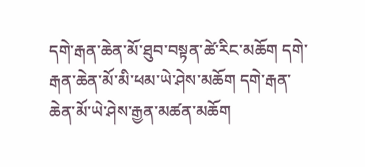དགེ་རྒན་ཆེན་མོ་ཐུབ་བསྟན་ཚེ་རིང་མཆོག དགེ་རྒན་ཆེན་མོ་མི་ཕམ་ཡེ་ཤེས་མཆོག དགེ་རྒན་ཆེན་མོ་ཡེ་ཤེས་རྒྱན་མཚན་མཆོག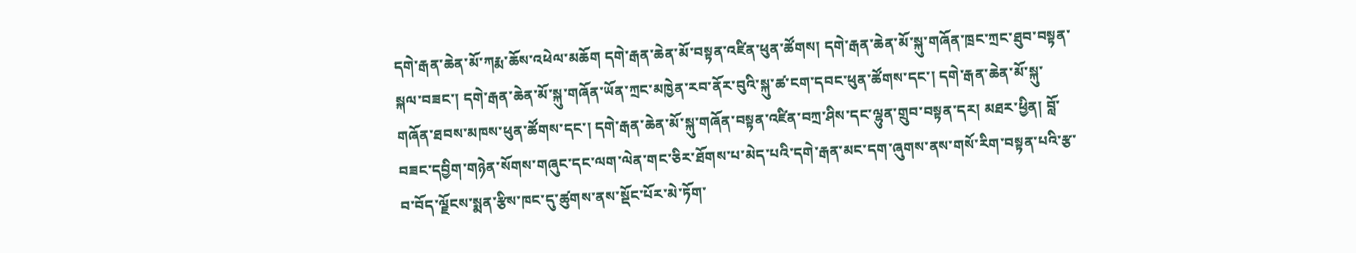དགེ་རྒན་ཆེན་མོ་ཀརྨ་ཆོས་འཕེལ་མཆོག དགེ་རྒན་ཆེན་མོ་བསྟན་འཛིན་ཕུན་ཚོགས། དགེ་རྒན་ཆེན་མོ་སྐུ་གཞོན་ཁྲང་ཀྲང་ཐུབ་བསྟན་སྐལ་བཟང་། དགེ་རྒན་ཆེན་མོ་སྐུ་གཞོན་ཡོན་ཀྲང་མཁྱེན་རབ་ནོར་བུའི་སྐུ་ཚ་ངག་དབང་ཕུན་ཚོགས་དང་། དགེ་རྒན་ཆེན་མོ་སྐུ་གཞོན་ཐབས་མཁས་ཕུན་ཚོགས་དང་། དགེ་རྒན་ཆེན་མོ་སྐུ་གཞོན་བསྟན་འཛིན་བཀྲ་ཤིས་དང་ལྷུན་གྲུབ་བསྟན་དར། མཐར་ཕྱིན། བློ་བཟང་དབྱིག་གཉེན་སོགས་གཞུང་དང་ལག་ལེན་གང་ཅིར་ཐོགས་པ་མེད་པའི་དགེ་རྒན་མང་དག་ཞུགས་ནས་གསོ་རིག་བསྟན་པའི་རྩ་བ་བོད་ལྗོངས་སྨན་རྩིས་ཁང་དུ་ཚུགས་ནས་སྡོང་པོར་མེ་ཏོག་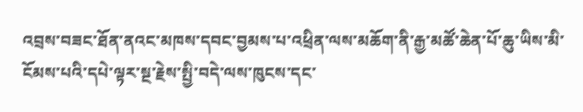འབྲས་བཟང་ཐོན་ནའང་མཁས་དབང་བྱམས་པ་འཕྲིན་ལས་མཆོག་ནི་རྒྱ་མཚོ་ཆེན་པོ་ཆུ་ཡིས་མི་ངོམས་པའི་དཔེ་ལྟར་སྔ་རྗེས་སྤྱི་བདེ་ལས་ཁུངས་དང་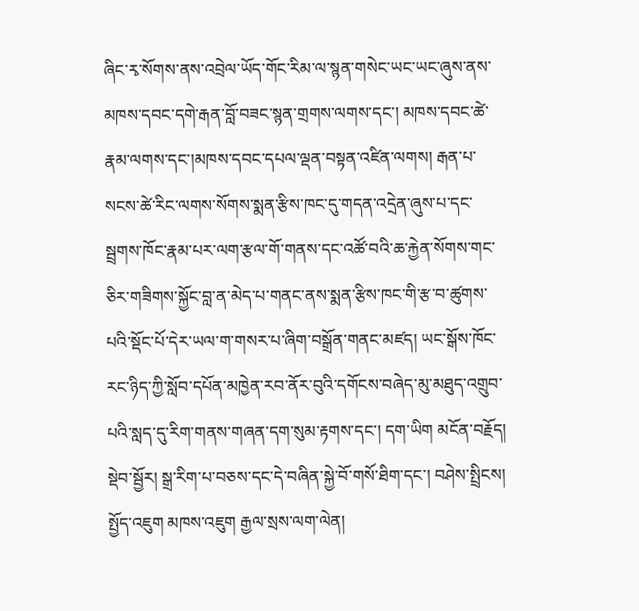ཞིང་རྭ་སོགས་ནས་འབྲེལ་ཡོད་གོང་རིམ་ལ་སྙན་གསེང་ཡང་ཡང་ཞུས་ནས་མཁས་དབང་དགེ་རྒན་བློ་བཟང་སྙན་གྲགས་ལགས་དང་། མཁས་དབང་ཚེ་རྣམ་ལགས་དང་།མཁས་དབང་དཔལ་ལྡན་བསྟན་འཛིན་ལགས། རྒན་པ་སངས་ཚེ་རིང་ལགས་སོགས་སྨན་རྩིས་ཁང་དུ་གདན་འདྲེན་ཞུས་པ་དང་སྦྲགས་ཁོང་རྣམ་པར་ལག་རྩལ་གོ་གནས་དང་འཚོ་བའི་ཆ་རྐྱེན་སོགས་གང་ཅིར་གཟིགས་སྐྱོང་བླ་ན་མེད་པ་གནང་ནས་སྨན་རྩིས་ཁང་གི་རྩ་བ་ཚུགས་པའི་སྡོང་པོ་དེར་ཡལ་ག་གསར་པ་ཞིག་བསྒྲོན་གནང་མཛད། ཡང་སྒོས་ཁོང་རང་ཉིད་ཀྱི་སློབ་དཔོན་མཁྱེན་རབ་ནོར་བུའི་དགོངས་བཞེད་མུ་མཐུད་འགྲུབ་པའི་སླད་དུ་རིག་གནས་གཞན་དག་སུམ་རྟགས་དང་། དག་ཡིག མངོན་བརྗོད། སྡེབ་སྦྱོར། སྒྲ་རིག་པ་བཅས་དང་དེ་བཞིན་སྐྱེ་བོ་གསོ་ཐིག་དང་། བཤེས་སྤྲིངས། སྤྱོད་འཇུག མཁས་འཇུག རྒྱལ་སྲས་ལག་ལེན།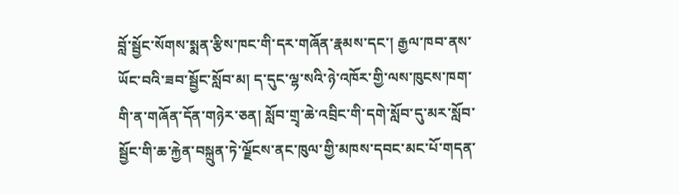བློ་སྦྱོང་སོགས་སྨན་རྩིས་ཁང་གི་དར་གཞོན་རྣམས་དང་། རྒྱལ་ཁབ་ནས་ཡོང་བའི་ཟབ་སྦྱོང་སློབ་མ། ད་དུང་ལྷ་སའི་ཉེ་འཁོར་གྱི་ལས་ཁུངས་ཁག་གི་ན་གཞོན་དོན་གཉེར་ཅན། སློབ་གྲྭ་ཆེ་འབྲིང་གི་དགེ་སློབ་དུ་མར་སློབ་སྦྱོང་གི་ཆ་རྐྱེན་བསྐྲུན་ཏེ་ལྗོངས་ནང་ཁུལ་གྱི་མཁས་དབང་མང་པོ་གདན་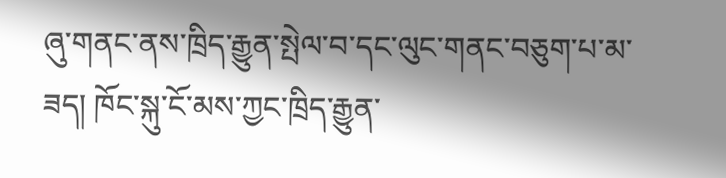ཞུ་གནང་ནས་ཁྲིད་རྒྱུན་སྤེལ་བ་དང་ལུང་གནང་བཅུག་པ་མ་ཟད། ཁོང་སྐུ་ངོ་མས་ཀྱང་ཁྲིད་རྒྱུན་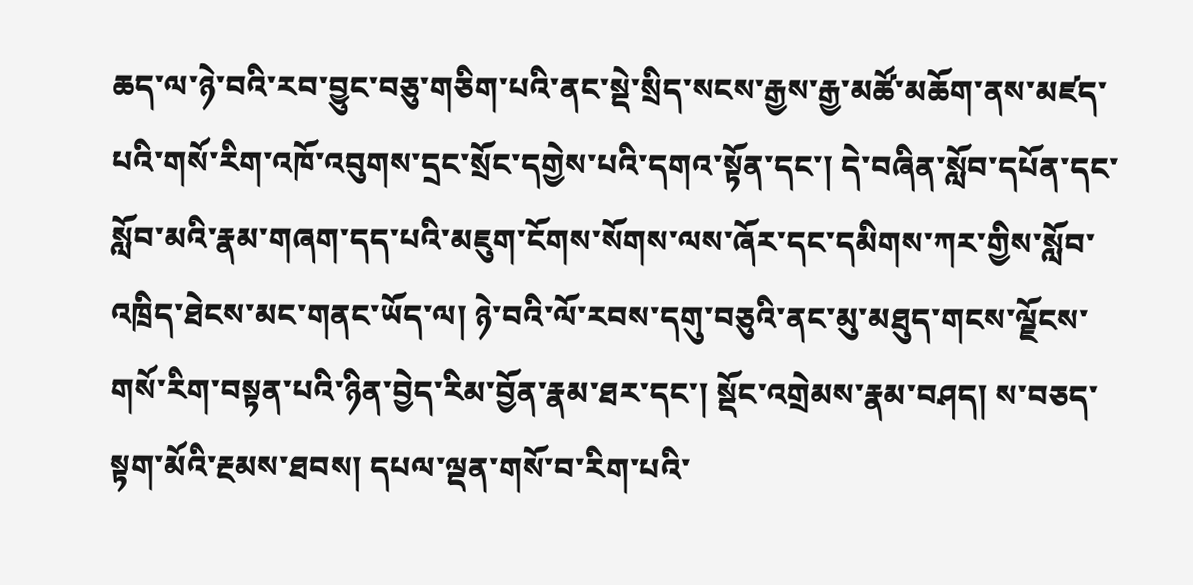ཆད་ལ་ཉེ་བའི་རབ་བྱུང་བཅུ་གཅིག་པའི་ནང་སྡེ་སྲིད་སངས་རྒྱས་རྒྱ་མཚོ་མཆོག་ནས་མཛད་པའི་གསོ་རིག་འཁོ་འབུགས་དྲང་སྲོང་དགྱེས་པའི་དགའ་སྟོན་དང་། དེ་བཞིན་སློབ་དཔོན་དང་སློབ་མའི་རྣམ་གཞག་དད་པའི་མཇུག་ངོགས་སོགས་ལས་ཞོར་དང་དམིགས་ཀར་གྱིས་སློབ་འཁྲིད་ཐེངས་མང་གནང་ཡོད་ལ། ཉེ་བའི་ལོ་རབས་དགུ་བཅུའི་ནང་མུ་མཐུད་གངས་ལྗོངས་གསོ་རིག་བསྟན་པའི་ཉིན་བྱེད་རིམ་བྱོན་རྣམ་ཐར་དང་། སྡོང་འགྲེམས་རྣམ་བཤད། ས་བཅད་སྟག་མོའི་རྔམས་ཐབས། དཔལ་ལྡན་གསོ་བ་རིག་པའི་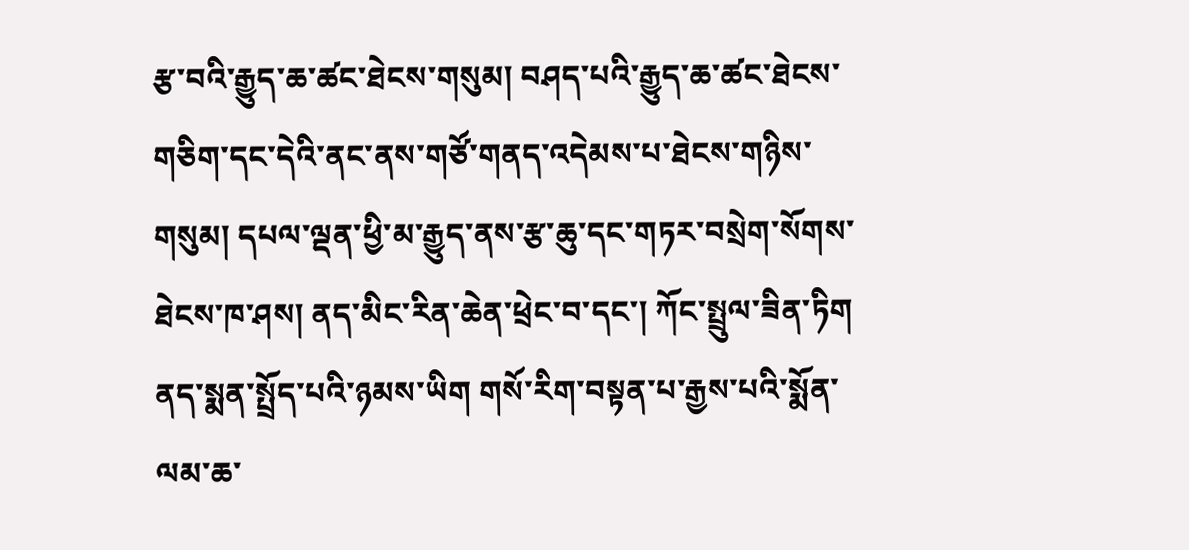རྩ་བའི་རྒྱུད་ཆ་ཚང་ཐེངས་གསུམ། བཤད་པའི་རྒྱུད་ཆ་ཚང་ཐེངས་གཅིག་དང་དེའི་ནང་ནས་གཙོ་གནད་འདེམས་པ་ཐེངས་གཉིས་གསུམ། དཔལ་ལྡན་ཕྱི་མ་རྒྱུད་ནས་རྩ་ཆུ་དང་གཏར་བསྲེག་སོགས་ཐེངས་ཁ་ཤས། ནད་མིང་རིན་ཆེན་ཕྲེང་བ་དང་། ཀོང་སྤྲུལ་ཟིན་ཏིག ནད་སྨན་སྤྲོད་པའི་ཉམས་ཡིག གསོ་རིག་བསྟན་པ་རྒྱས་པའི་སྨོན་ལམ་ཆ་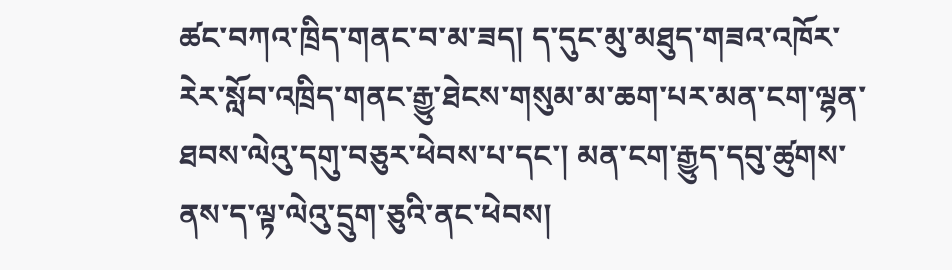ཚང་བཀའ་ཁྲིད་གནང་བ་མ་ཟད། ད་དུང་མུ་མཐུད་གཟའ་འཁོར་རེར་སློབ་འཁྲིད་གནང་རྒྱུ་ཐེངས་གསུམ་མ་ཆག་པར་མན་ངག་ལྷན་ཐབས་ལེའུ་དགུ་བཅུར་ཕེབས་པ་དང་། མན་ངག་རྒྱུད་དབུ་ཚུགས་ནས་ད་ལྟ་ལེའུ་དྲུག་ཅུའི་ནང་ཕེབས།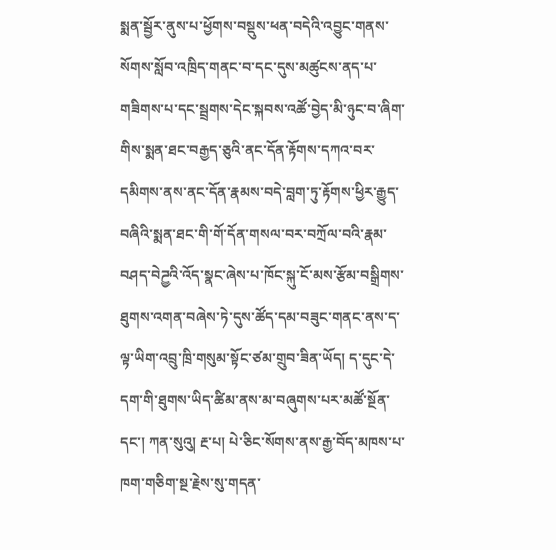སྨན་སྦྱོར་ནུས་པ་ཕྱོགས་བསྡུས་ཕན་བདེའི་འབྱུང་གནས་སོགས་སློབ་འཁྲིད་གནང་བ་དང་དུས་མཚུངས་ནད་པ་གཟིགས་པ་དང་སྦྲགས་དེང་སྐབས་འཚོ་བྱེད་མི་ཉུང་བ་ཞིག་གིས་སྨན་ཐང་བརྒྱད་ཅུའི་ནང་དོན་རྟོགས་དཀའ་བར་དམིགས་ནས་ནང་དོན་རྣམས་བདེ་བླག་ཏུ་རྟོགས་ཕྱིར་རྒྱུད་བཞིའི་སྨན་ཐང་གི་གོ་དོན་གསལ་བར་བཀྲོལ་བའི་རྣམ་བཤད་བེཌྱའི་འོད་སྣང་ཞེས་པ་ཁོང་སྐུ་ངོ་མས་རྩོམ་བསྒྲིགས་ཐུགས་འགན་བཞེས་ཏེ་དུས་ཚོད་དམ་བཟུང་གནང་ནས་ད་ལྟ་ཡིག་འབྲུ་ཁྲི་གསུམ་སྟོང་ཙམ་གྲུབ་ཟིན་ཡོད། ད་དུང་དེ་དག་གི་ཐུགས་ཡིད་ཚིམ་ནས་མ་བཞུགས་པར་མཚོ་སྔོན་དང་། ཀན་སུའུ། རྔ་པ། པེ་ཅིང་སོགས་ནས་རྒྱ་བོད་མཁས་པ་ཁག་གཅིག་སྔ་རྗེས་སུ་གདན་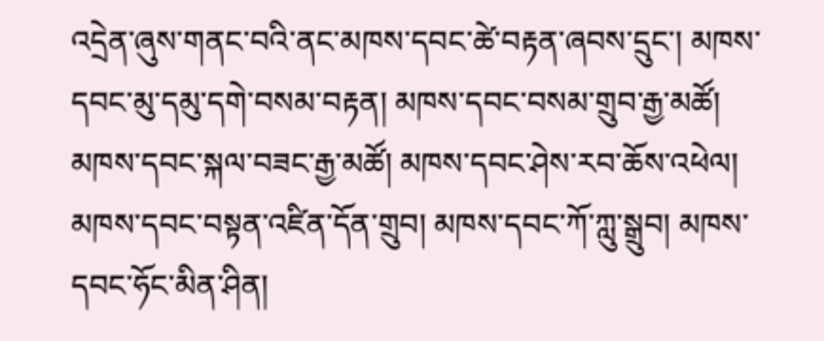འདྲེན་ཞུས་གནང་བའི་ནང་མཁས་དབང་ཚེ་བརྟན་ཞབས་དྲུང་། མཁས་དབང་མུ་དམུ་དགེ་བསམ་བརྟན། མཁས་དབང་བསམ་གྲུབ་རྒྱ་མཚོ། མཁས་དབང་སྐལ་བཟང་རྒྱ་མཚོ། མཁས་དབང་ཤེས་རབ་ཆོས་འཕེལ། མཁས་དབང་བསྟན་འཛིན་དོན་གྲུབ། མཁས་དབང་ཀོ་ཀླུ་སྒྲུབ། མཁས་དབང་ཧོང་མིན་ཤིན།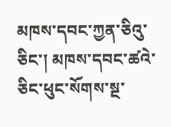མཁས་དབང་ཀྱན་ཅིའུ་ཅིང་། མཁས་དབང་ཚའེ་ཅིང་ཕུང་སོགས་སྔ་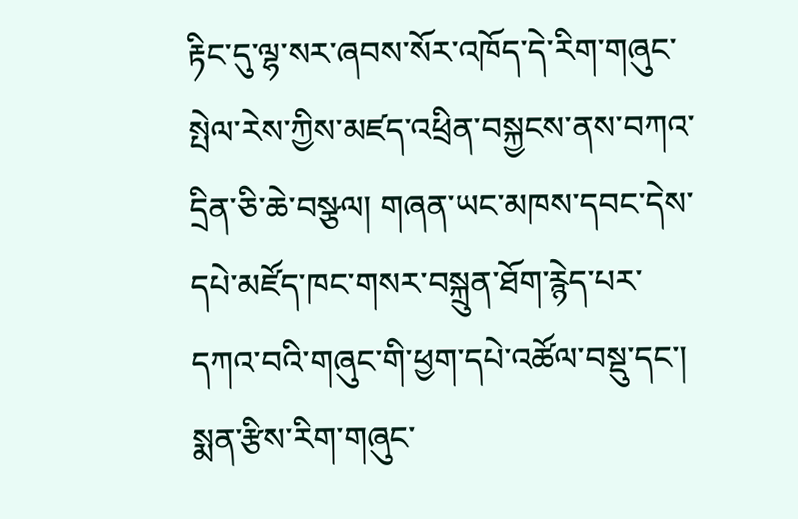རྟིང་དུ་ལྷ་སར་ཞབས་སོར་འཁོད་དེ་རིག་གཞུང་སྤེལ་རེས་ཀྱིས་མཛད་འཕྲིན་བསྐྱངས་ནས་བཀའ་དྲིན་ཅི་ཆེ་བསྩལ། གཞན་ཡང་མཁས་དབང་དེས་དཔེ་མཛོད་ཁང་གསར་བསྐྲུན་ཐོག་རྙེད་པར་དཀའ་བའི་གཞུང་གི་ཕྱག་དཔེ་འཚོལ་བསྡུ་དང་། སྨན་རྩིས་རིག་གཞུང་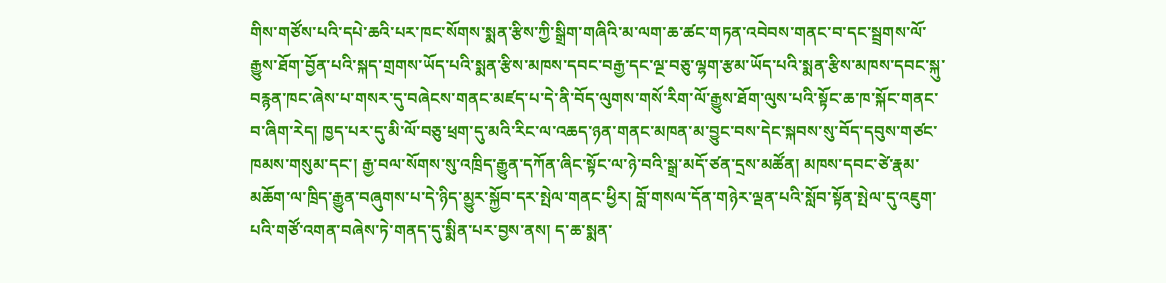གིས་གཙོས་པའི་དཔེ་ཆའི་པར་ཁང་སོགས་སྨན་རྩིས་ཀྱི་སྒྲིག་གཞིའི་མ་ལག་ཆ་ཚང་གཏན་འབེབས་གནང་བ་དང་སྦྲགས་ལོ་རྒྱུས་ཐོག་བྱོན་པའི་སྐད་གྲགས་ཡོད་པའི་སྨན་རྩིས་མཁས་དབང་བརྒྱ་དང་ལྔ་བཅུ་ལྷག་རྩམ་ཡོད་པའི་སྨན་རྩིས་མཁས་དབང་སྐུ་བརྙན་ཁང་ཞེས་པ་གསར་དུ་བཞེངས་གནང་མཛད་པ་དེ་ནི་བོད་ལུགས་གསོ་རིག་ལོ་རྒྱུས་ཐོག་ལུས་པའི་སྟོང་ཆ་ཁ་སྐོང་གནང་བ་ཞིག་རེད། ཁྱད་པར་དུ་མི་ལོ་བཅུ་ཕྲག་དུ་མའི་རིང་ལ་འཆད་ཉན་གནང་མཁན་མ་བྱུང་བས་དེང་སྐབས་སུ་བོད་དབུས་གཙང་ཁམས་གསུམ་དང་། རྒྱ་བལ་སོགས་སུ་འཁྲིད་རྒྱུན་དཀོན་ཞིང་སྟོང་ལ་ཉེ་བའི་སྒྲ་མདོ་ཙན་དྲས་མཚོན། མཁས་དབང་ཙེ་རྣམ་མཆོག་ལ་ཁྲིད་རྒྱུན་བཞུགས་པ་དེ་ཉིད་མྱུར་སྐྱོབ་དར་སྤེལ་གནང་ཕྱིར། བློ་གསལ་དོན་གཉེར་ལྡན་པའི་སློབ་སྟོན་སྤེལ་དུ་འཇུག་པའི་གཙོ་འགན་བཞེས་ཏེ་གནད་དུ་སྨིན་པར་བྱས་ནས། ད་ཆ་སྨན་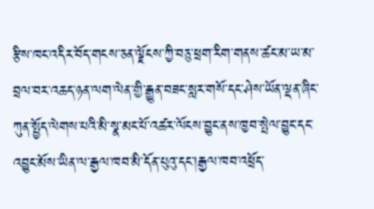རྩིས་ཁང་འདིར་བོད་གངས་ཅན་ལྗོངས་ཀྱི་བཅུ་ཕྲག་རིག་གནས་ཚང་མ་ཡ་མ་བྲལ་བར་འཆད་ཉན་ལག་ལེན་གྱི་རྒྱུན་བཟང་སླར་གསོ་དང་ཤེས་ཡོན་ལྡན་ཞིང་ཀུན་སྤྱོད་ལེགས་པའི་མི་སྣ་མང་པོ་འཚར་ལོངས་བྱུང་ནས་ཁྱབ་སྤེལ་བྱུང་དང་འབྱུང་མོས་ཡིན་ལ་རྒྱལ་ཁབ་མི་དོན་པུའུ་དང་།རྒྱལ་ཁབ་འཕྲོད་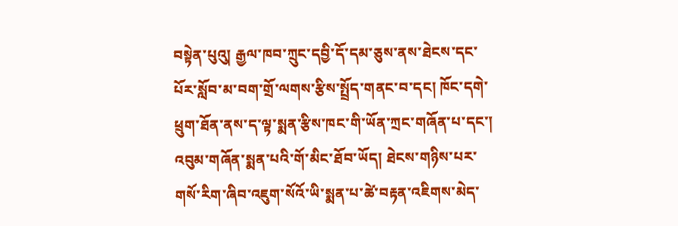བསྟེན་པུའུ། རྒྱལ་ཁབ་ཀྲུང་དབྱི་དོ་དམ་ཅུས་ནས་ཐེངས་དང་པོར་སློབ་མ་བག་གྲོ་ལགས་རྩིས་སྤྲོད་གནང་བ་དང། ཁོང་དགེ་ཕྲུག་ཐོན་ནས་ད་ལྟ་སྨན་རྩིས་ཁང་གི་ཡོན་ཀྲང་གཞོན་པ་དང་། འབུམ་གཞོན་སྨན་པའི་གོ་མིང་ཐོབ་ཡོད། ཐེངས་གཉིས་པར་གསོ་རིག་ཞིབ་འཇུག་སོའོ་ཡི་སྨན་པ་ཚེ་བརྟན་འཇིགས་མེད་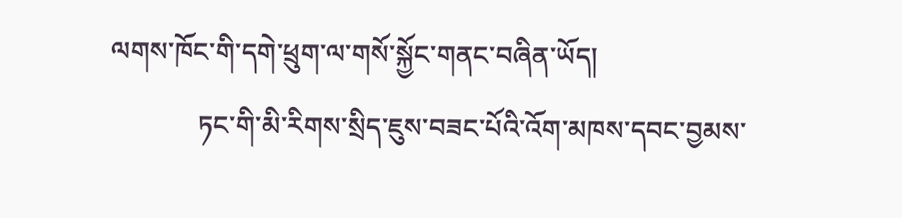ལགས་ཁོང་གི་དགེ་ཕྲུག་ལ་གསོ་སྐྱོང་གནང་བཞིན་ཡོད།
             ཏང་གི་མི་རིགས་སྲིད་ཇུས་བཟང་པོའི་འོག་མཁས་དབང་བྱམས་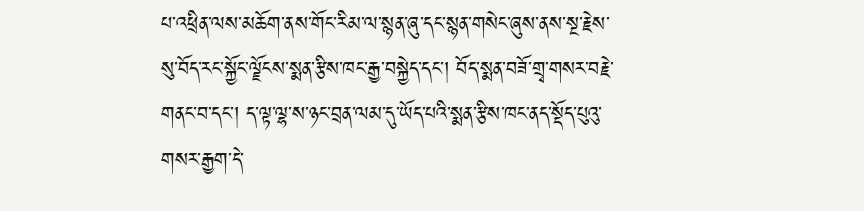པ་འཕྲིན་ལས་མཆོག་ནས་གོང་རིམ་ལ་སྙན་ཞུ་དང་སྙན་གསེང་ཞུས་ནས་སྔ་རྗེས་སུ་བོད་རང་སྐྱོང་ལྗོངས་སྨན་རྩིས་ཁང་རྒྱ་བསྐྱེད་དང་། བོད་སྨན་བཟོ་གྲྭ་གསར་བརྗེ་གནང་བ་དང་། ད་ལྟ་ལྷ་ས་ཉང་བྲན་ལམ་དུ་ཡོད་པའི་སྨན་རྩིས་ཁང་ནད་སྡོད་པུའུ་གསར་རྒྱག་དེ་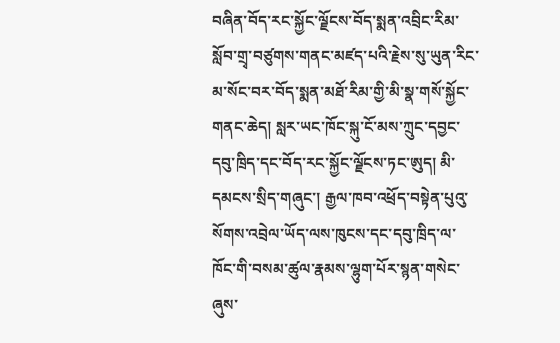བཞིན་བོད་རང་སྐྱོང་ལྗོངས་བོད་སྨན་འབྲིང་རིམ་སློབ་གྲྭ་བཙུགས་གནང་མཛད་པའི་རྗེས་སུ་ཡུན་རིང་མ་སོང་བར་བོད་སྨན་མཐོ་རིམ་གྱི་མི་སྣ་གསོ་སྐྱོང་གནང་ཆེད། སླར་ཡང་ཁོང་སྐུ་ངོ་མས་ཀྲུང་དབྱང་དབུ་ཁྲིད་དང་བོད་རང་སྐྱོང་ལྗོངས་ཏང་ཨུད། མི་དམངས་སྲིད་གཞུང་། རྒྱལ་ཁབ་འཕྲོད་བསྟེན་པུའུ་སོགས་འབྲེལ་ཡོད་ལས་ཁུངས་དང་དབུ་ཁྲིད་ལ་ཁོང་གི་བསམ་ཚུལ་རྣམས་ལྷུག་པོར་སྙན་གསེང་ཞུས་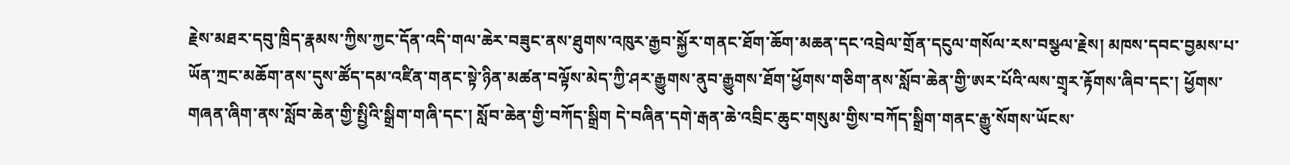རྗེས་མཐར་དབུ་ཁྲིད་རྣམས་ཀྱིས་ཀྱང་དོན་འདི་གལ་ཆེར་བཟུང་ནས་ཐུགས་འཁུར་རྒྱབ་སྐྱོར་གནང་ཐོག་ཆོག་མཆན་དང་འབྲེལ་གྲོན་དངུལ་གསོལ་རས་བསྩལ་རྗེས། མཁས་དབང་བྱམས་པ་ཡོན་ཀྲང་མཆོག་ནས་དུས་ཚོད་དམ་འཛིན་གནང་སྟེ་ཉིན་མཚན་བལྟོས་མེད་ཀྱི་ཤར་རྒྱུགས་ནུབ་རྒྱུགས་ཐོག་ཕྱོགས་གཅིག་ནས་སློབ་ཆེན་གྱི་ཨར་པོའི་ལས་གྲྭར་རྟོགས་ཞིབ་དང་། ཕྱོགས་གཞན་ཞིག་ནས་སློབ་ཆེན་གྱི་སྤྱིའི་སྒྲིག་གཞི་དང་། སློབ་ཆེན་གྱི་བཀོད་སྒྲིག དེ་བཞིན་དགེ་རྒན་ཆེ་འབྲིང་ཆུང་གསུམ་གྱིས་བཀོད་སྒྲིག་གནང་རྒྱུ་སོགས་ཡོངས་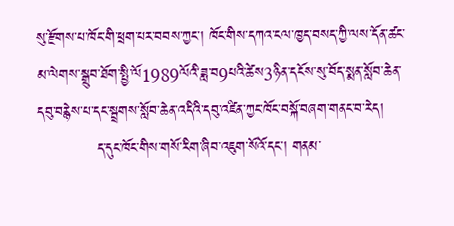སུ་རྫོགས་པ་ཁོང་གི་ཕྲག་པར་བབས་ཀྱང་། ཁོང་གིས་དཀའ་ངལ་ཁྱད་བསད་ཀྱི་ལས་དོན་ཚང་མ་ལེགས་སྒྲུབ་ཐོག་སྤྱི་ལོ1989ལོའི་ཟླ་བ9པའི་ཚེས3ཉིན་དངོས་སུ་བོད་སྨན་སློབ་ཆེན་དབུ་བརྙེས་པ་དང་སྦྲགས་སློབ་ཆེན་འདིའི་དབུ་འཛིན་ཀྱང་ཁོང་བསྐོ་བཞག་གནང་བ་རེད།
            ད་དུང་ཁོང་གིས་གསོ་རིག་ཞིབ་འཇུག་སོའོ་དང་། གནམ་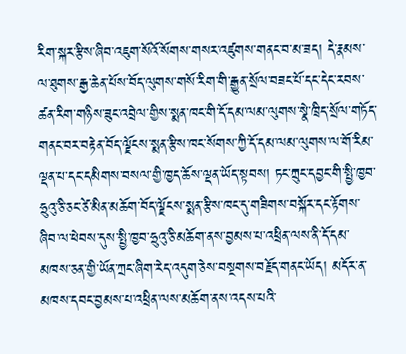རིག་སྐར་རྩིས་ཞིབ་འཇུག་སོའོ་སོགས་གསར་འཛུགས་གནང་བ་མ་ཟད། དེ་རྣམས་ལ་ཐུགས་རྒྱ་ཆེན་པོས་བོད་ལུགས་གསོ་རིག་གི་རྒྱུན་སྲོལ་བཟང་པོ་དང་དེང་རབས་ཚན་རིག་གཉིས་ཟུང་འབྲེལ་གྱིས་སྨན་ཁང་གི་དོ་དམ་ལམ་ལུགས་སྣེ་ཁྲིད་སྲོལ་གཏོད་གནང་བར་བརྟེན་བོད་ལྗོངས་སྨན་རྩིས་ཁང་སོགས་ཀྱི་དོ་དམ་ལམ་ལུགས་ལ་གོ་རིམ་ལྡན་པ་དང་དམིགས་བསལ་གྱི་ཁྱད་ཆོས་ལྡན་ཡོད་སྟབས། ཏང་ཀྲུང་དབྱང་གི་སྤྱི་ཁྱབ་ཧྲུའུ་ཅི་ཅང་ཙེ་མིན་མཆོག་བོད་ལྗོངས་སྨན་རྩིས་ཁང་དུ་གཟིགས་བསྐོར་དང་རྟོགས་ཞིབ་ལ་ཕེབས་དུས་སྤྱི་ཁྱབ་ཧྲུའུ་ཅི་མཆོག་ནས་བྱམས་པ་འཕྲིན་ལས་ནི་དོ་དམ་མཁས་ཅན་གྱི་ཡོན་ཀྲང་ཞིག་རེད་འདུག་ཅེས་བསྔགས་བརྗོད་གནང་ཡོད། མདོར་ན་མཁས་དབང་བྱམས་པ་འཕྲིན་ལས་མཆོག་ནས་འདས་པའི་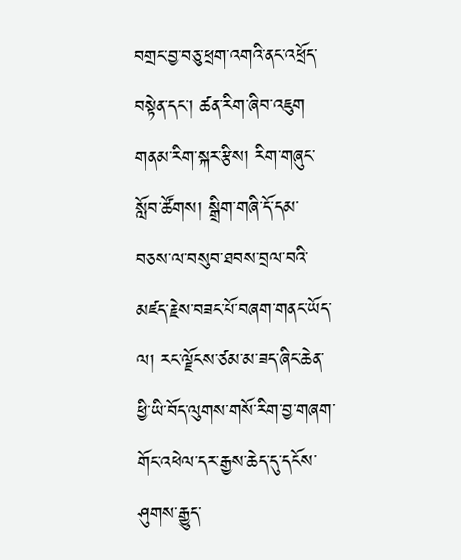བགྲང་བྱ་བཅུ་ཕྲག་འགའི་ནང་འཕྲོད་བསྟེན་དང་། ཚན་རིག་ཞིབ་འཇུག གནམ་རིག་སྐར་རྩིས། རིག་གཞུང་སློབ་ཚོགས། སྒྲིག་གཞི་དོ་དམ་བཅས་ལ་བསུབ་ཐབས་བྲལ་བའི་མཛད་རྗེས་བཟང་པོ་བཞག་གནང་ཡོད་ལ། རང་ལྗོངས་ཙམ་མ་ཟད་ཞིང་ཆེན་ཕྱི་ཡི་བོད་ལུགས་གསོ་རིག་བྱ་གཞག་གོང་འཕེལ་དར་རྒྱས་ཆེད་དུ་དངོས་ཤུགས་རྒྱུད་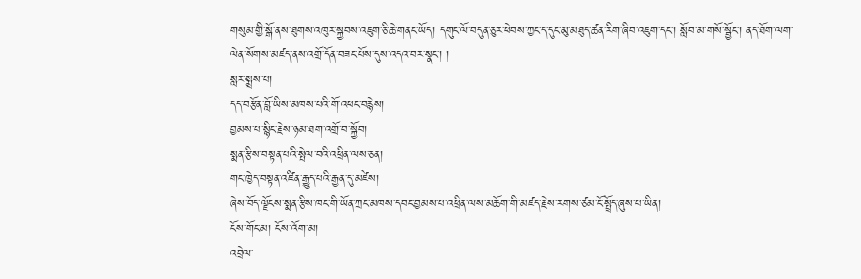གསུམ་གྱི་སྒོ་ནས་ཐུགས་འཁུར་སྐྱབས་འཇུག་ཅི་ཆེ་གནང་ཡོད། དགུང་ལོ་བདུན་ཅུར་ཕེབས་ཀྱང་ད་དུང་མུ་མཐུད་ཚན་རིག་ཞིབ་འཇུག་དང་། སློབ་མ་གསོ་སྦྱོང་། ནད་ཐོག་ལག་ལེན་སོགས་མཛད་ནས་འགྲོ་དོན་བཟང་པོས་དུས་འདའ་བར་སྣང་། །
སླར་སྨྲས་པ།
དད་བརྩོན་བློ་ཡིས་མཁས་པའི་གོ་འཕང་བརྙེས།
བྱམས་པ་སྙིང་རྗེས་ཉམ་ཐག་འགྲོ་བ་སྐྱོབ།
སྨན་རྩིས་བསྟན་པའི་སྤེལ་བའི་འཕྲིན་ལས་ཅན།
གང་ཁྱེད་བསྟན་འཛིན་རྒྱུད་པའི་རྒྱན་དུ་མཛེས།
ཞེས་བོད་ལྗོངས་སྨན་རྩིས་ཁང་གི་ཡོན་ཀྲང་མཁས་དབང་བྱམས་པ་འཕྲིན་ལས་མཆོག་གི་མཛད་རྗེས་རགས་ཙམ་ངོ་སྤྲོད་ཞུས་པ་ཡིན།
ངོས་གོང་མ། ངོས་འོག་མ།
འབྲེལ་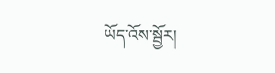ཡོད་འོས་སྦྱོར།